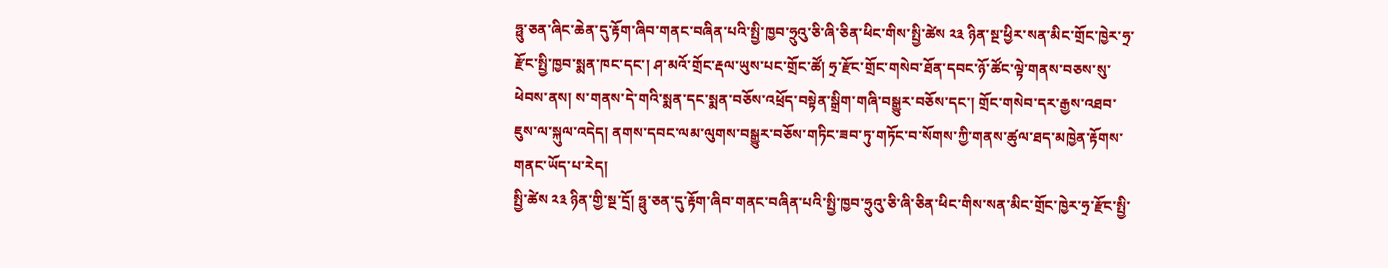ཧྥུ་ཅན་ཞིང་ཆེན་དུ་རྟོག་ཞིབ་གནང་བཞིན་པའི་སྤྱི་ཁྱབ་ཧྲུའུ་ཅི་ཞི་ཅིན་ཕིང་གིས་སྤྱི་ཚེས ༢༣ ཉིན་སྔ་ཕྱིར་སན་མིང་གྲོང་ཁྱེར་ཧྲ་རྫོང་སྤྱི་ཁྱབ་སྨན་ཁང་དང་། ཤ་མའོ་གྲོང་རྡལ་ཡུས་པང་གྲོང་ཚོ། ཧྲ་རྫོང་གྲོང་གསེབ་ཐོན་དབང་ཉོ་ཚོང་ལྟེ་གནས་བཅས་སུ་ཕེབས་ནས། ས་གནས་དེ་གའི་སྨན་དང་སྨན་བཅོས་འཕྲོད་བསྟེན་སྒྲིག་གཞི་བསྒྱུར་བཅོས་དང་། གྲོང་གསེབ་དར་རྒྱས་འཐབ་ཇུས་ལ་སྐུལ་འདེད། ནགས་དབང་ལམ་ལུགས་བསྒྱུར་བཅོས་གཏིང་ཟབ་ཏུ་གཏོང་བ་སོགས་ཀྱི་གནས་ཚུལ་ཐད་མཁྱེན་རྟོགས་གནང་ཡོད་པ་རེད།
སྤྱི་ཚེས ༢༣ ཉིན་གྱི་སྔ་དྲོ། ཧྥུ་ཅན་དུ་རྟོག་ཞིབ་གནང་བཞིན་པའི་སྤྱི་ཁྱབ་ཧྲུའུ་ཅི་ཞི་ཅིན་ཕིང་གིས་སན་མིང་གྲོང་ཁྱེར་ཧྲ་རྫོང་སྤྱི་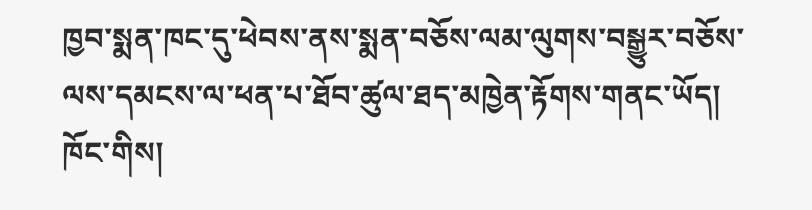ཁྱབ་སྨན་ཁང་དུ་ཕེབས་ནས་སྨན་བཅོས་ལམ་ལུགས་བསྒྱུར་བཅོས་ལས་དམངས་ལ་ཕན་པ་ཐོབ་ཚུལ་ཐད་མཁྱེན་རྟོགས་གནང་ཡོད། ཁོང་གིས།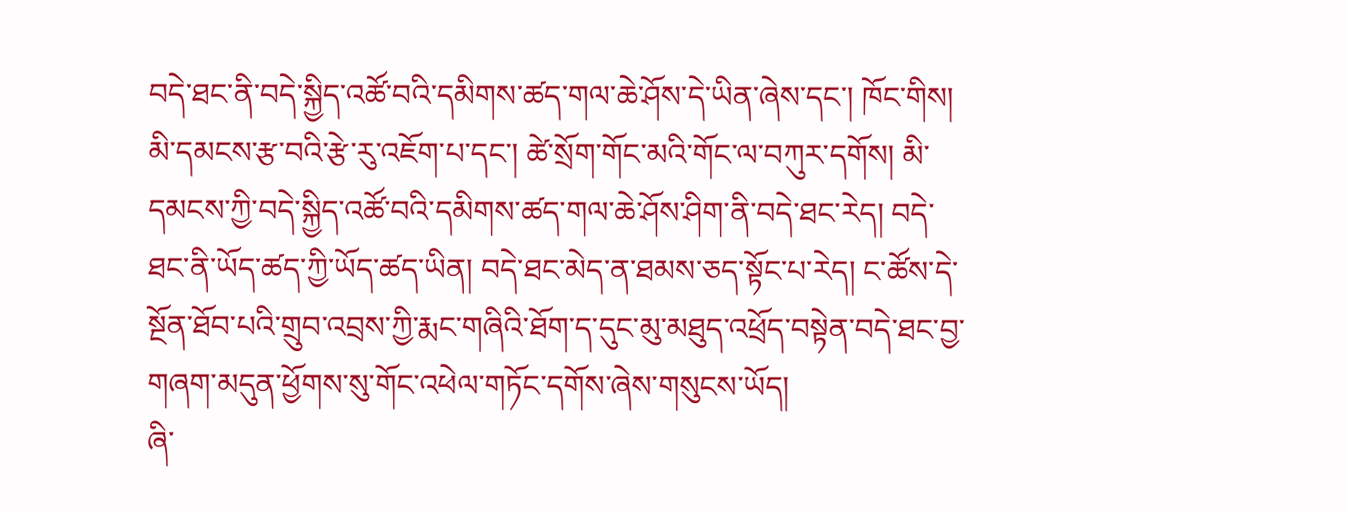བདེ་ཐང་ནི་བདེ་སྐྱིད་འཚོ་བའི་དམིགས་ཚད་གལ་ཆེ་ཤོས་དེ་ཡིན་ཞེས་དང་། ཁོང་གིས། མི་དམངས་རྩ་བའི་རྩེ་རུ་འཇོག་པ་དང་། ཚེ་སྲོག་གོང་མའི་གོང་ལ་བཀུར་དགོས། མི་དམངས་ཀྱི་བདེ་སྐྱིད་འཚོ་བའི་དམིགས་ཚད་གལ་ཆེ་ཤོས་ཤིག་ནི་བདེ་ཐང་རེད། བདེ་ཐང་ནི་ཡོད་ཚད་ཀྱི་ཡོད་ཚད་ཡིན། བདེ་ཐང་མེད་ན་ཐམས་ཅད་སྟོང་པ་རེད། ང་ཚོས་དེ་སྔོན་ཐོབ་པའི་གྲུབ་འབྲས་ཀྱི་རྨང་གཞིའི་ཐོག་ད་དུང་མུ་མཐུད་འཕྲོད་བསྟེན་བདེ་ཐང་བྱ་གཞག་མདུན་ཕྱོགས་སུ་གོང་འཕེལ་གཏོང་དགོས་ཞེས་གསུངས་ཡོད།
ཞི་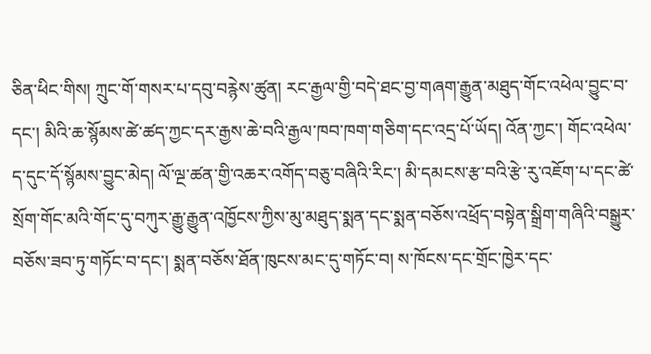ཅིན་ཕིང་གིས། ཀྲུང་གོ་གསར་པ་དབུ་བརྙེས་ཚུན། རང་རྒྱལ་གྱི་བདེ་ཐང་བྱ་གཞག་རྒྱུན་མཐུད་གོང་འཕེལ་བྱུང་བ་དང་། མིའི་ཆ་སྙོམས་ཚེ་ཚད་ཀྱང་དར་རྒྱས་ཆེ་བའི་རྒྱལ་ཁབ་ཁག་གཅིག་དང་འདྲ་པོ་ཡོད། འོན་ཀྱང་། གོང་འཕེལ་ད་དུང་དོ་སྙོམས་བྱུང་མེད། ལོ་ལྔ་ཚན་གྱི་འཆར་འགོད་བཅུ་བཞིའི་རིང་། མི་དམངས་རྩ་བའི་རྩེ་རུ་འཇོག་པ་དང་ཚེ་སྲོག་གོང་མའི་གོང་དུ་བཀུར་རྒྱུ་རྒྱུན་འཁྱོངས་ཀྱིས་མུ་མཐུད་སྨན་དང་སྨན་བཅོས་འཕྲོད་བསྟེན་སྒྲིག་གཞིའི་བསྒྱུར་བཅོས་ཟབ་ཏུ་གཏོང་བ་དང་། སྨན་བཅོས་ཐོན་ཁུངས་མང་དུ་གཏོང་བ། ས་ཁོངས་དང་གྲོང་ཁྱེར་དང་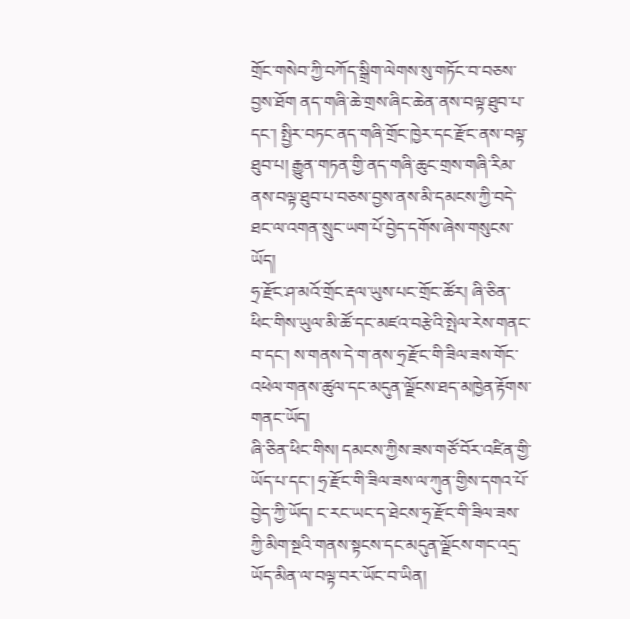གྲོང་གསེབ་ཀྱི་བཀོད་སྒྲིག་ལེགས་སུ་གཏོང་བ་བཅས་བྱས་ཐོག ནད་གཞི་ཆེ་གྲས་ཞིང་ཆེན་ནས་བལྟ་ཐུབ་པ་དང་། སྤྱིར་བཏང་ནད་གཞི་གྲོང་ཁྱེར་དང་རྫོང་ནས་བལྟ་ཐུབ་པ། རྒྱུན་གཏན་གྱི་ནད་གཞི་ཆུང་གྲས་གཞི་རིམ་ནས་བལྟ་ཐུབ་པ་བཅས་བྱས་ནས་མི་དམངས་ཀྱི་བདེ་ཐང་ལ་འགན་སྲུང་ཡག་པོ་བྱེད་དགོས་ཞེས་གསུངས་ཡོད།
ཧྲ་རྫོང་ཤ་མའོ་གྲོང་རྡལ་ཡུས་པང་གྲོང་ཚོར། ཞི་ཅིན་ཕིང་གིས་ཡུལ་མི་ཚོ་དང་མཛའ་བརྩེའི་སྤེལ་རེས་གནང་བ་དང་། ས་གནས་དེ་ག་ནས་ཧྲ་རྫོང་གི་ཟིལ་ཟས་གོང་འཕེལ་གནས་ཚུལ་དང་མདུན་ལྗོངས་ཐད་མཁྱེན་རྟོགས་གནང་ཡོད།
ཞི་ཅིན་ཕིང་གིས། དམངས་ཀྱིས་ཟས་གཙོ་བོར་འཛིན་གྱི་ཡོད་པ་དང་། ཧྲ་རྫོང་གི་ཟིལ་ཟས་ལ་ཀུན་གྱིས་དགའ་པོ་བྱེད་ཀྱི་ཡོད། ང་རང་ཡང་ད་ཐེངས་ཧྲ་རྫོང་གི་ཟིལ་ཟས་ཀྱི་མིག་སྔའི་གནས་སྟངས་དང་མདུན་ལྗོངས་གང་འདྲ་ཡོད་མིན་ལ་བལྟ་བར་ཡོང་བ་ཡིན།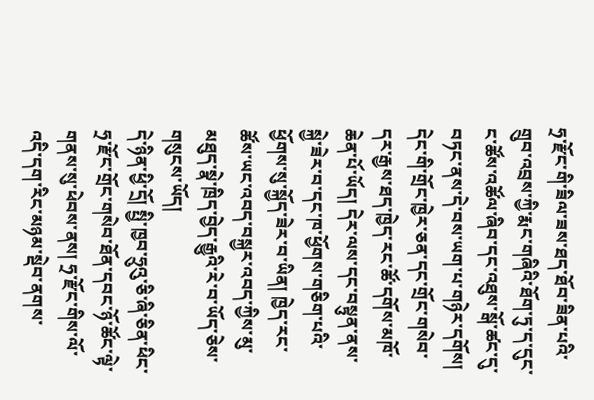ཧྲ་རྫོང་གི་ཟིལ་ཟས་ཐད་ཐོབ་ཟིན་པའི་གྲུབ་འབྲས་ཀྱི་རྨང་གཞིའི་ཐོག་ཏུ་ད་དུང་ང་ཚོས་འཚོལ་ཞིབ་དང་འཐུས་སྒོ་ཚང་དུ་བཏང་ནས་དེ་བས་ཡག་པ་གཉེར་དགོས། དེང་གི་གྲོང་ཁྱེར་ཅན་དང་གྲོང་གསེབ་དར་རྒྱས་ཐད་ཁྱེད་རང་ཚོ་དགོས་མཁོ་ཆེན་པོ་ཡོད། དེར་ལས་དང་བསྟུན་ནས་སྐྱེ་ཟེར་བ་དང་ཁ་ཕྱོགས་གཅིག་པའི་ཕྱོགས་སུ་སྐྱོད་ཟེར་བ་ཡིན། ཁྱེད་རང་ཚོས་ཡང་འབད་བསྐྱར་འབད་ཀྱིས་མུ་མཐུད་སྣེ་ཁྲིད་བྱེད་རྒྱུའི་རེ་བ་ཡོད་ཅེས་གསུངས་ཡོད།
དེ་ཉིན་ཕྱི་དྲོ། སྤྱི་ཁྱབ་ཧྲུའུ་ཅི་ཞི་ཅིན་ཕིང་ཧྲ་རྫོང་གྲོང་གསེབ་ཐོན་དབང་ཉོ་ཚོང་ལྟེ་གནས་སུ་ཕེབས་ནས། ཧྲ་རྫོང་གིས་ལོ་འདི་དག་རིང་མཉམ་སྡེབ་ནགས་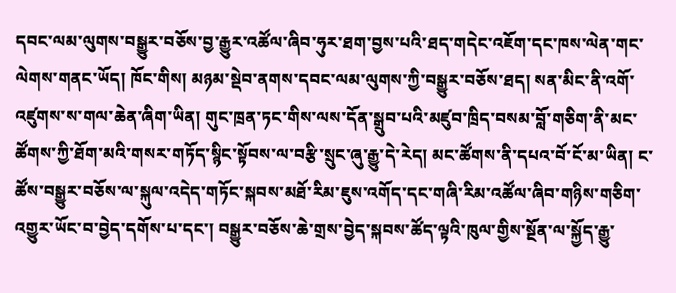དབང་ལམ་ལུགས་བསྒྱུར་བཅོས་བྱ་རྒྱུར་འཚོལ་ཞིབ་ཧུར་ཐག་བྱས་པའི་ཐད་གདེང་འཇོག་དང་ཁས་ལེན་གང་ལེགས་གནང་ཡོད། ཁོང་གིས། མཉམ་སྡེབ་ནགས་དབང་ལམ་ལུགས་ཀྱི་བསྒྱུར་བཅོས་ཐད། སན་མིང་ནི་འགོ་འཛུགས་ས་གལ་ཆེན་ཞིག་ཡིན། གུང་ཁྲན་ཏང་གིས་ལས་དོན་སྒྲུབ་པའི་མཛུབ་ཁྲིད་བསམ་བློ་གཅིག་ནི་མང་ཚོགས་ཀྱི་ཐོག་མའི་གསར་གཏོད་སྙིང་སྟོབས་ལ་བརྩི་སྲུང་ཞུ་རྒྱུ་དེ་རེད། མང་ཚོགས་ནི་དཔའ་བོ་ངོ་མ་ཡིན། ང་ཚོས་བསྒྱུར་བཅོས་ལ་སྐུལ་འདེད་གཏོང་སྐབས་མཐོ་རིམ་ཇུས་འགོད་དང་གཞི་རིམ་འཚོལ་ཞིབ་གཉིས་གཅིག་འགྱུར་ཡོང་བ་བྱེད་དགོས་པ་དང་། བསྒྱུར་བཅོས་ཆེ་གྲས་བྱེད་སྐབས་ཚོད་ལྟའི་ཁུལ་གྱིས་སྔོན་ལ་སྐྱོད་རྒྱུ་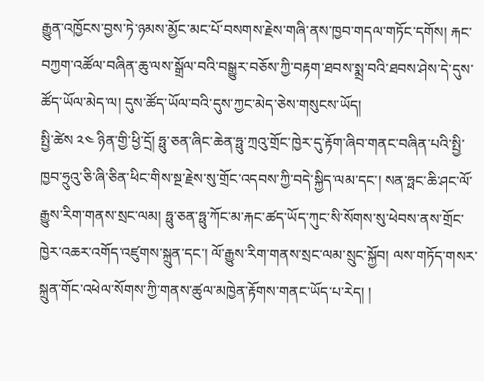རྒྱུན་འཁྱོངས་བྱས་ཏེ་ཉམས་མྱོང་མང་པོ་བསགས་རྗེས་གཞི་ནས་ཁྱབ་གདལ་གཏོང་དགོས། རྐང་བཀྱག་འཚོལ་བཞིན་ཆུ་ལས་སྒྲོལ་བའི་བསྒྱུར་བཅོས་ཀྱི་བརྟག་ཐབས་སྨྲ་བའི་ཐབས་ཤེས་དེ་དུས་ཚོད་ཡོལ་མེད་ལ། དུས་ཚོད་ཡོལ་བའི་དུས་ཀྱང་མེད་ཅེས་གསུངས་ཡོད།
སྤྱི་ཚེས ༢༤ ཉིན་གྱི་ཕྱི་དྲོ། ཧྥུ་ཅན་ཞིང་ཆེན་ཧྥུ་ཀྲའུ་གྲོང་ཁྱེར་དུ་རྟོག་ཞིབ་གནང་བཞིན་པའི་སྤྱི་ཁྱབ་ཧྲུའུ་ཅི་ཞི་ཅིན་ཕིང་གིས་སྔ་རྗེས་སུ་གྲོང་འདབས་ཀྱི་བདེ་སྐྱིད་ལམ་དང་། སན་ཧྥང་ཆི་ཤང་ལོ་རྒྱུས་རིག་གནས་སྲང་ལམ། ཧྥུ་ཅན་ཧྥུ་ཀོང་མ་རྐང་ཚད་ཡོད་ཀུང་སི་སོགས་སུ་ཕེབས་ནས་གྲོང་ཁྱེར་འཆར་འགོད་འཛུགས་སྐྲུན་དང་། ལོ་རྒྱུས་རིག་གནས་སྲང་ལམ་སྲུང་སྐྱོབ། ལས་གཏོད་གསར་སྐྲུན་གོང་འཕེལ་སོགས་ཀྱི་གནས་ཚུལ་མཁྱེན་རྟོགས་གནང་ཡོད་པ་རེད། །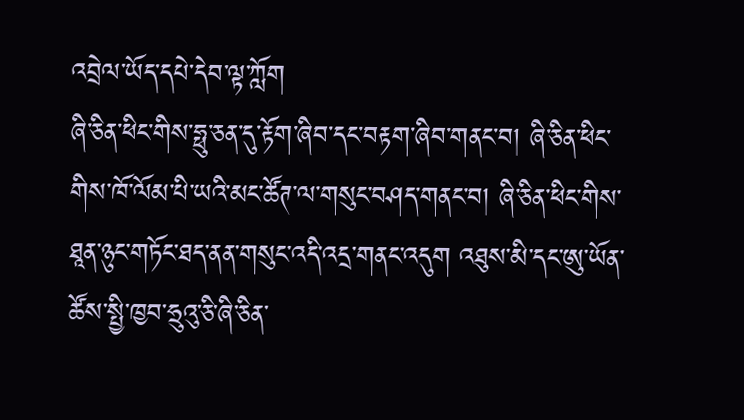འབྲེལ་ཡོད་དཔེ་དེབ་ལྟ་ཀློག
ཞི་ཅིན་ཕིང་གིས་ཧྥུ་ཅན་དུ་རྟོག་ཞིབ་དང་བརྟག་ཞིབ་གནང་བ། ཞི་ཅིན་ཕིང་གིས་ཁོ་ལོམ་པི་ཡའི་མང་ཚོཊ་ལ་གསུང་བཤད་གནང་བ། ཞི་ཅིན་ཕིང་གིས་ཐཱན་ཉུང་གཏོང་ཐད་ནན་གསུང་འདི་འདྲ་གནང་འདུག འཐུས་མི་དང་ཨུ་ཡོན་ཚོས་སྤྱི་ཁྱབ་ཧྲུའུ་ཅི་ཞི་ཅིན་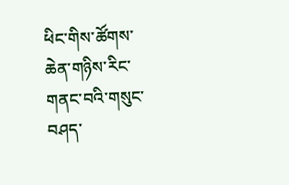ཕིང་གིས་ཚོགས་ཆེན་གཉིས་རིང་གནང་བའི་གསུང་བཤད་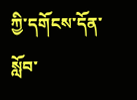ཀྱི་དགོངས་དོན་སློབ་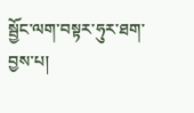སྦྱོང་ལག་བསྟར་ཧུར་ཐག་བྱས་པ།